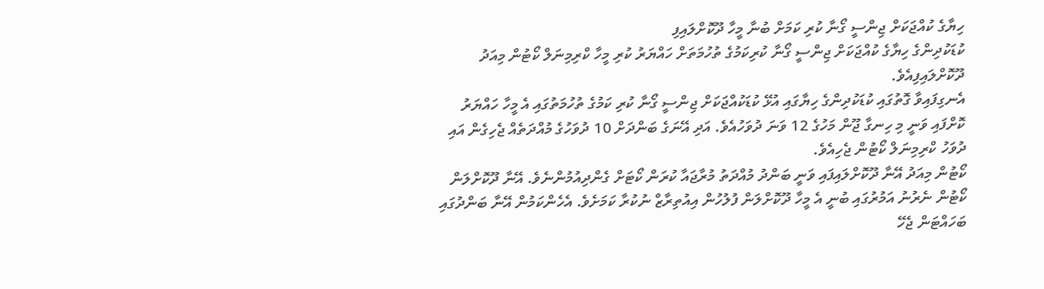ހިޔާގެ ކުއްޖަކަށް ޖިންސީ ގޯނާ ކުރި ކަމަށް ބުނާ މީހާ ދޫކޮށްލައިފި
ކުޑަކުދިންގެ ހިޔާގެ ކުއްޖަކަށް ޖިންސީ ގޯނާ ކުރިކަމުގެ ތުހުމަތަށް ހައްޔަރު ކުރި މީހާ ކްރިމިނަލް ކޯޓުން މިއަދު ދޫކޮށްލައިފިއެވެ.
އެނގިފައިވާ ގޮތުގައި ކުޑަކުދިންގެ ހިޔާގައި އުޅޭ ކުޑަކުއްޖަކަށް ޖިންސީ ގޯނާ ކުރި ކަމުގެ ތުހުމަތުގައި އެ މީހާ ހައްޔަރު ކޮށްފައި ވަނީ މި ހިނގާ ޖޫން މަހުގެ 12 ވަނަ ދުވަހުއެވެ. އަދި އޭނަގެ ބަންދަށް 10 ދުވަހުގެ މުއްދަތެއް ޖެހިގެން އައި ދުވަހު ކްރިމިނަލް ކޯޓުން ޖެހިއެވެ.
ކޯޓުން މިއަދު އޭނާ ދޫކޮށްލައިފައި ވަނީ ބަންދު މުއްދަތު މުރާޖައާ ކުރަން ކޯޓަށް ގެންދިއުމުންނެވެ. އޭނާ ދޫކޮށްލަން ކޯޓުން ނެރުނު އަމުރުގައި ބުނީ އެ މީހާ ދޫކޮށްލަން ފުލުހުން އިއުތިރާޒް ނުކުރާ ކަމަށެވެ. އެހެންކަމުން އޭނާ ބަންދުގައި ބަހައްޓަން ޖެހޭ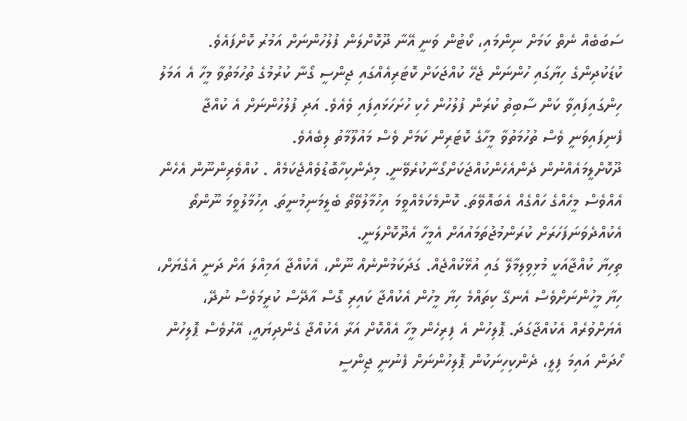ސަބަބެއް ނެތް ކަމަށް ނިންމައި، ކޯޓުން ވަނީ އޭނާ ދޫކޮށްލަން ފުލުހުންނަށް އަމުރު ކޮށްފައެވެ.
ކުޑަކުދިންގެ ހިޔާގައި ހުންނަން ޖެހޭ ކުއްޖަކަށް ކޮޓަރިއެއްގައި ޖިންސީ ގޯނާ ކުރުމުގެ ތުހުމަތުވާ މީހާ އެ އަމަލު ހިންގައިފައިވާ ކަން ސާބިތު ކުރަން ފުލުހުން ހެކި ހުށަހަޅައިފައި ވެއެވެ. އަދި ފުލުހުންނަށް އެ ކުއްޖާ ފެނިފައިވަނީ ވެސް ތުހުމަތުވާ މީހާގެ ކޮޓަރިން ކަމަށް ވެސް މައުލޫމާތު ލިބެއެވެ.
ދޫކޮށްލީމައެއްނުން ދެންއެހެންކުއްޖަކަށްގޯނާކުރެވޭނީ. މިދެންކިހާބޮޑުވެއްޖެކަމެއް . ކުއްވެރިންނޫން އެހެން އެއްވެސް މީހެއްގެ ހައްގެއް އެބައޮވޭތަ. ކޮންމެކަމެއްވީމަ އިހުމާލުވޭތޯ ބެލީމަނިމުނީތަ. އިހުމާލުވީމަ ނޫންތޯ އެކުއްދެވަނަފަހަރަށް ކުރަންމުޖުތަމައުއަށް އެމީހާ އެދޫކޮށްލަނީ.
ތިހިޔާ ކުއްޖާއަކީ މުޅިވިލިމާލޭ ގައި އުޅޭކުއްޖެއް. ގަދަކަމުންނެއް ނޫން، އެކުއްޖާ އަމިއްލަ އަށް ދަނީ އެގެޔަށް، ހިޔާ މީހުންނަށްވެސް އެނގޭ ކިތައްމެ ހިޔާ މީހުން އެކުއްޖާ ކައިރި ގޮސް އާދޭސް ކުރީމަވެސް ނުދޭ، އެޔަށްވުރެއް އެކުއްޖާގަދަ. ޕޮލިހުން އެ ފިރިހެން މީހާ އެއްކޮށް އަރާ އެކުއްޖާ ގެންދިޔައީ، އޭރުވެސް ޕޮލިހުން ހޯދަން އައިމަ ފިލީ، ދެންކިހިނަކުން ޕޮލިހުންނަށް ފެނުނީ ޖިންސީ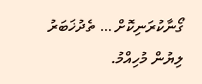ގޯނާކުރަނިކޮށް … ތެދުޚަބަރު ލިޔުން މުހިއްމު.